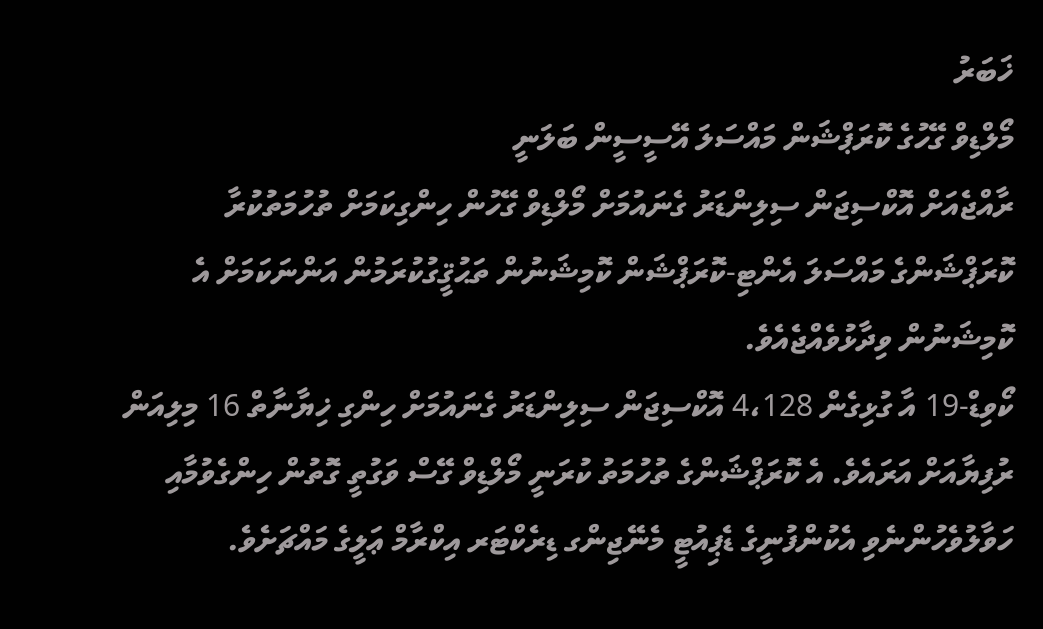ޚަބަރު
މޯލްޑިވް ގޭހުގެ ކޮރަޕްޝަން މައްސަލަ އޭސީސީން ބަލަނީ
ރާއްޖެއަށް އޮކްސިޖަން ސިލިންޑަރު ގެނައުމަށް މޯލްޑިވް ގޭހުން ހިންގިކަމަށް ތުހުމަތުކުރާ ކޮރަޕްޝަންގެ މައްސަލަ އެންޓި-ކޮރަޕްޝަން ކޮމިޝަނުން ތަޙުޤީގުކުރަމުން އަންނަކަމަށް އެ ކޮމިޝަނުން ވިދާޅުވެއްޖެއެވެ.
ކޯވިޑް-19 އާ ގުޅިގެން 4،128 އޮކްސިޖަން ސިލިންޑަރު ގެނައުމަށް ހިންގި ޚިޔާނާތް 16 މިލިއަން ރުފިޔާއަށް އަރައެވެ. އެ ކޮރަޕްޝަންގެ ތުހުމަތު ކުރަނީ މޯލްޑިވް ގޭސް ވަގުތީ ގޮތުން ހިންގެވުމާއި ހަވާލުވެހުންނެވި އެކުންފުނީގެ ޑެޕިއުޓީ މެނޭޖިންގ ޑިރެކްޓަރ އިކްރާމް ޢަލީގެ މައްޗަށެވެ.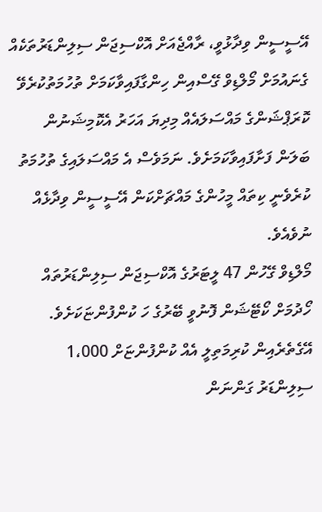އޭސީސީން ވިދާޅުވީ، ރާއްޖެއަށް އޮކްސިޖަން ސިލިންޑަރުތަކެއް ގެނައުމަށް މޯލްޑިވް ގޭސްއިން ހިންގާފައިވާކަމަށް ތުހުމަތުކުރެވޭ ކޮރަޕްޝަންގެ މައްސަލައެއް މިދިޔަ އަހަރު އެކޮމިޝަނުން ބަލަން ފަށާފައިވާކަމަށެވެ. ނަމަވެސް އެ މައްސަލައިގެ ތުހުމަތު ކުރެވެނީ ކިތައް މީހުންގެ މައްޗަށްކަން އޭސީސީން ވިދާޅެއް ނުވެއެވެ.
މޯލްޑިވް ގޭހުން 47 ލީޓަރުގެ އޮކްސިޖަން ސިލިންޑަރުތައް ހޯދުމަށް ކޯޓޭޝަން ފޮނުވީ ބޭރުގެ ހަ ކުންފުންޏަކަށެވެ. އޭގެތެރެއިން ކުރިމަތިލީ އެއް ކުންފުންޏަށް 1،000 ސިލިންޑަރު ގަންނަން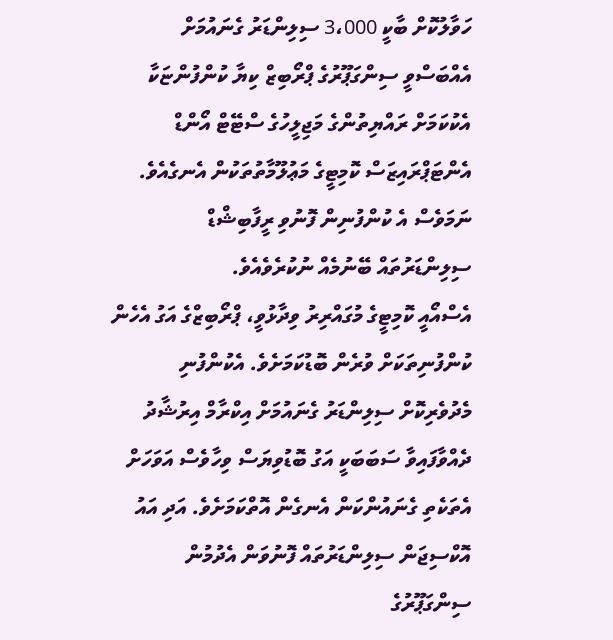ހަވާލުކޮށް ބާކީ 3،000 ސިލިންޑަރު ގެނައުމަށް އެއްބަސްވީ ސިންގަޕޫރުގެ ޕްރޯބިޒް ކިޔާ ކުންފުންޏަކާ އެކުކަމަށް ރައްޔިތުންގެ މަޖިލީހުގެ ސްޓޭޓް އޯންޑް އެންޓަޕްރައިޒަސް ކޮމިޓީގެ މަޢުލޫމާތުތަކުން އެނގެއެވެ. ނަމަވެސް އެ ކުންފުނިން ފޮނުވި ރީފާބިޝްޑް ސިލިންޑަރުތައް ބޭނުމެއް ނުކުރެވެއެވެ.
އެސްއޯއީ ކޮމިޓީގެ މުގައްރިރު ވިދާޅުވީ، ޕްރޯބިޒްގެ އަގު އެހެން ކުންފުނިތަކަށް ވުރެން ބޮޑުކަމަށެވެ. އެކުންފުނި މެދުވެރިކޮށް ސިލިންޑަރު ގެނައުމަށް އިކްރާމް އިރުޝާދު ދެއްވާފައިވާ ސަބަބަކީ އަގު ބޮޑުވިޔަސް ވިހާވެސް އަވަހަށް އެތަކެތި ގެނައުންކަން އެނގެން އޮތްކަމަށެވެ. އަދި އައު އޮކްސިޖަން ސިލިންޑަރުތައް ފޮނުވަން އެދުމުން ސިންގަޕޫރުގެ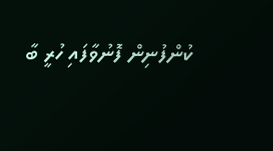ކުންފުނިން ފޮނުވާފައި ހުރީ ބާ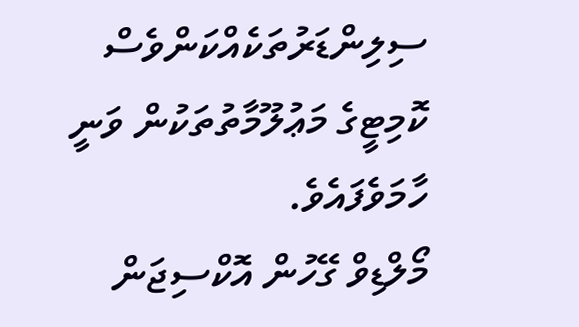ސިލިންޑަރުތަކެއްކަންވެސް ކޮމިޓީގެ މަޢުލޫމާތުތަކުން ވަނީ ހާމަވެފައެވެ.
މޯލްޑިވް ގޭހުން އޮކްސިޖަން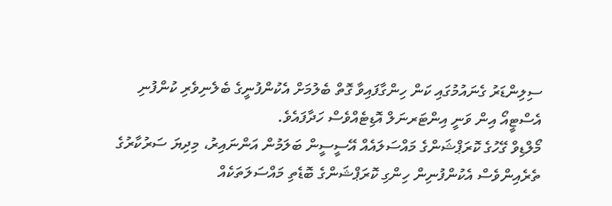ސިލިންޑަރު ގެނައުމުގައި ކަން ހިންގާފައިވާ ގޮތް ބެލުމަށް އެކުންފުނީގެ ބެލެނިވެރި ކުންފުނި އެސްޓީއޯ އިން ވަނީ އިންޓަރނަލް އޮޑިޓެއްވެސް ހަދާފައެވެ.
މޯލްޑިވް ގޭހުގެ ކޮރަޕްޝަންގެ މައްސަލައެއް އޭސީސީން ބަލަމުން އަންނައިރު، މިދިޔަ ސަރުކާރުގެ ތެރެއިންވެސް އެކުންފުނިން ހިންގި ކޮރަޕްޝަންގެ ބޮޑެތި މައްސަލަތަކެއް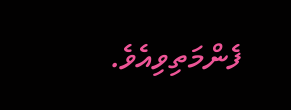ފެންމަތިވިއެވެ.